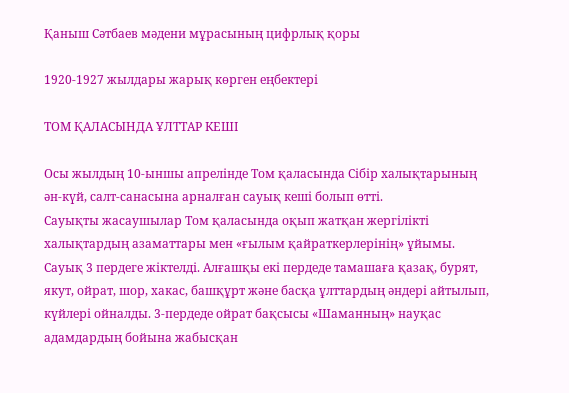Қаныш Сәтбаев мәдени мұрасының цифрлық қоры

1920-1927 жылдары жарық көрген еңбектері

ТОМ ҚАЛАСЫНДА ҰЛТТАР КЕШІ

Осы жылдың 10-ыншы апрелінде Том қаласында Сібір халықтарының ән-күй, салт-санасына арналған сауық кеші болып өтті.
Сауықты жасаушылар Том қаласында оқып жатқан жергілікті халықтардың азаматтары мен «ғылым қайраткерлерінің» ұйымы. Сауық 3 пердеге жіктелді. Алғашқы екі пердеде тамашаға қазақ, бурят, якут, ойрат, шор, хакас, башқұрт және басқа ұлттардың әндері айтылып, күйлері ойналды. 3-пердеде ойрат бақсысы «Шаманның» науқас адамдардың бойына жабысқан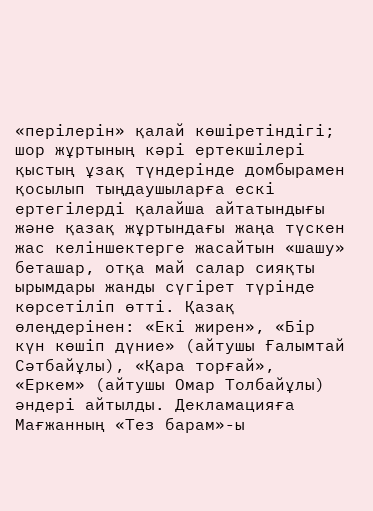«перілерін» қалай көшіретіндігі; шор жұртының кәрі ертекшілері қыстың ұзақ түндерінде домбырамен қосылып тыңдаушыларға ескі ертегілерді қалайша айтатындығы және қазақ жұртындағы жаңа түскен жас келіншектерге жасайтын «шашу» беташар, отқа май салар сияқты ырымдары жанды сүгірет түрінде көрсетіліп өтті. Қазақ өлеңдерінен: «Екі жирен», «Бір күн көшіп дүние» (айтушы Ғалымтай Сәтбайұлы), «Қара торғай», «Еркем» (айтушы Омар Толбайұлы) әндері айтылды. Декламацияға Мағжанның «Тез барам»-ы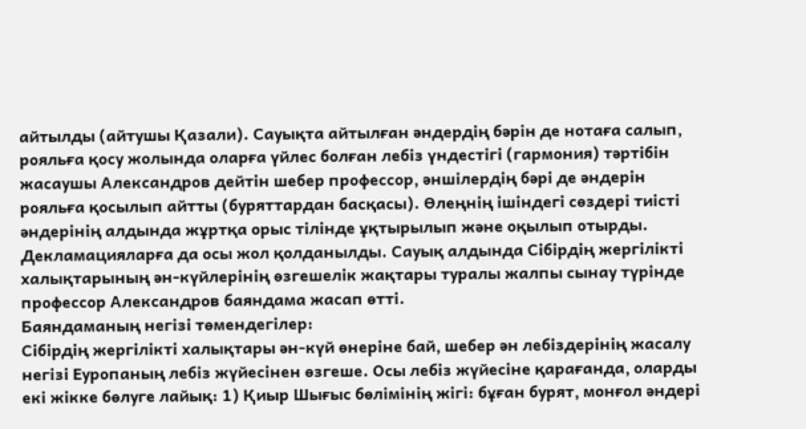айтылды (айтушы Қазали). Сауықта айтылған әндердің бәрін де нотаға салып, рояльға қосу жолында оларға үйлес болған лебіз үндестігі (гармония) тәртібін жасаушы Александров дейтін шебер профессор, әншілердің бәрі де әндерін рояльға қосылып айтты (буряттардан басқасы). Өлеңнің ішіндегі сөздері тиісті әндерінің алдында жұртқа орыс тілінде ұқтырылып және оқылып отырды. Декламацияларға да осы жол қолданылды. Сауық алдында Сібірдің жергілікті халықтарының ән-күйлерінің өзгешелік жақтары туралы жалпы сынау түрінде профессор Александров баяндама жасап өтті.
Баяндаманың негізі төмендегілер:
Сібірдің жергілікті халықтары ән-күй өнеріне бай, шебер ән лебіздерінің жасалу негізі Еуропаның лебіз жүйесінен өзгеше. Осы лебіз жүйесіне қарағанда, оларды екі жікке бөлуге лайық: 1) Қиыр Шығыс бөлімінің жігі: бұған бурят, монғол әндері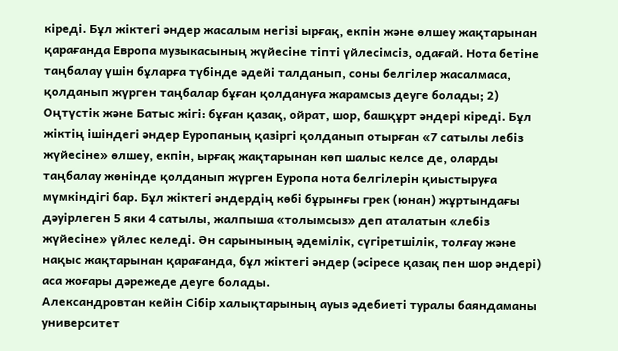кіреді. Бұл жіктегі әндер жасалым негізі ырғақ, екпін және өлшеу жақтарынан қарағанда Европа музыкасының жүйесіне тіпті үйлесімсіз, одағай. Нота бетіне таңбалау үшін бұларға түбінде әдейі талданып, соны белгілер жасалмаса, қолданып жүрген таңбалар бұған қолдануға жарамсыз деуге болады; 2) Оңтүстік және Батыс жігі: бұған қазақ, ойрат, шор, башқұрт әндері кіреді. Бұл жіктің ішіндегі әндер Еуропаның қазіргі қолданып отырған «7 сатылы лебіз жүйесіне» өлшеу, екпін, ырғақ жақтарынан көп шалыс келсе де, оларды таңбалау жөнінде қолданып жүрген Еуропа нота белгілерін қиыстыруға мүмкіндігі бар. Бұл жіктегі әндердің көбі бұрынғы грек (юнан) жұртындағы дәуірлеген 5 яки 4 сатылы, жалпыша «толымсыз» деп аталатын «лебіз жүйесіне» үйлес келеді. Ән сарынының әдемілік, сүгіретшілік, толғау және нақыс жақтарынан қарағанда, бұл жіктегі әндер (әсіресе қазақ пен шор әндері) аса жоғары дәрежеде деуге болады.
Александровтан кейін Сібір халықтарының ауыз әдебиеті туралы баяндаманы университет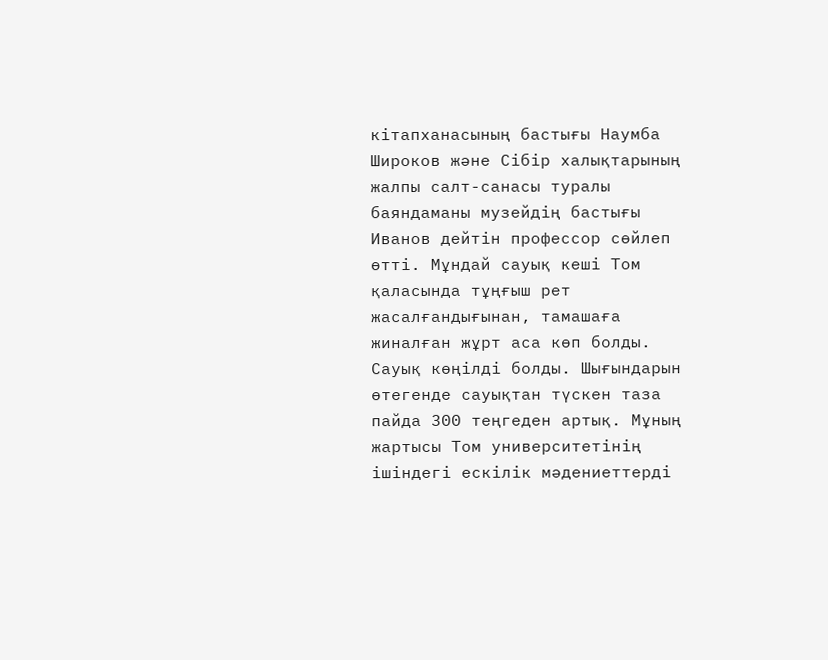кітапханасының бастығы Наумба Широков және Сібір халықтарының жалпы салт-санасы туралы баяндаманы музейдің бастығы Иванов дейтін профессор сөйлеп өтті. Мұндай сауық кеші Том қаласында тұңғыш рет жасалғандығынан, тамашаға жиналған жұрт аса көп болды.
Сауық көңілді болды. Шығындарын өтегенде сауықтан түскен таза пайда 300 теңгеден артық. Мұның жартысы Том университетінің ішіндегі ескілік мәдениеттерді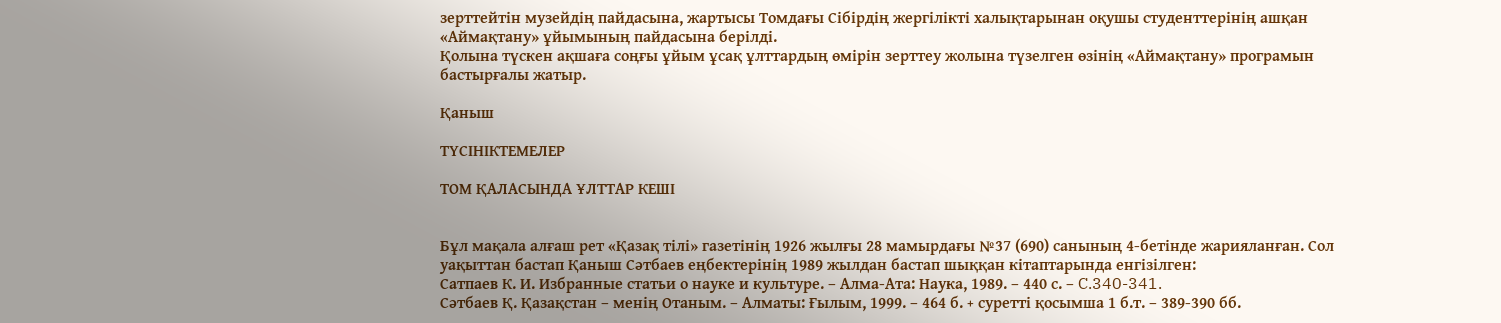зерттейтін музейдің пайдасына, жартысы Томдағы Сібірдің жергілікті халықтарынан оқушы студенттерінің ашқан «Аймақтану» ұйымының пайдасына берілді.
Қолына түскен ақшаға соңғы ұйым ұсақ ұлттардың өмірін зерттеу жолына түзелген өзінің «Аймақтану» програмын бастырғалы жатыр.

Қаныш

ТҮСІНІКТЕМЕЛЕР

ТОМ ҚАЛАСЫНДА ҰЛТТАР КЕШІ


Бұл мақала алғаш рет «Қазақ тілі» газетінің 1926 жылғы 28 мамырдағы №37 (690) санының 4-бетінде жарияланған. Сол уақыттан бастап Қаныш Сәтбаев еңбектерінің 1989 жылдан бастап шыққан кітаптарында енгізілген:
Сатпаев К. И. Избранные статьи о науке и культуре. – Алма-Ата: Наука, 1989. – 440 с. – C.340-341.
Сәтбаев Қ. Қазақстан – менің Отаным. – Алматы: Ғылым, 1999. – 464 б. + суретті қосымша 1 б.т. – 389-390 бб.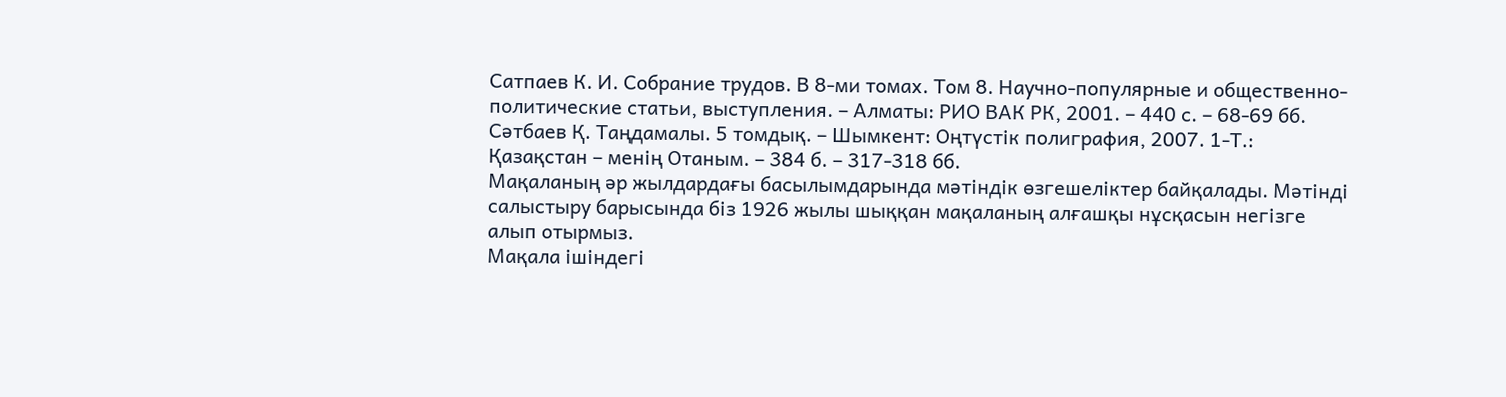Сатпаев К. И. Собрание трудов. В 8-ми томах. Том 8. Научно-популярные и общественно-политические статьи, выступления. – Алматы: РИО ВАК РК, 2001. – 440 с. – 68-69 бб.
Сәтбаев Қ. Таңдамалы. 5 томдық. – Шымкент: Оңтүстік полиграфия, 2007. 1-Т.: Қазақстан – менің Отаным. – 384 б. – 317-318 бб.
Мақаланың әр жылдардағы басылымдарында мәтіндік өзгешеліктер байқалады. Мәтінді салыстыру барысында біз 1926 жылы шыққан мақаланың алғашқы нұсқасын негізге алып отырмыз.
Мақала ішіндегі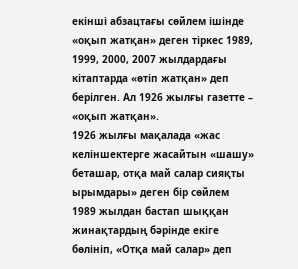екінші абзацтағы сөйлем ішінде «оқып жатқан» деген тіркес 1989, 1999, 2000, 2007 жылдардағы кітаптарда «өтіп жатқан» деп берілген. Ал 1926 жылғы газетте – «оқып жатқан».
1926 жылғы мақалада «жас келіншектерге жасайтын «шашу» беташар, отқа май салар сияқты ырымдары» деген бір сөйлем 1989 жылдан бастап шыққан жинақтардың бәрінде екіге бөлініп, «Отқа май салар» деп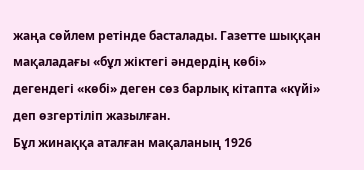жаңа сөйлем ретінде басталады. Газетте шыққан мақаладағы «бұл жіктегі әндердің көбі» дегендегі «көбі» деген сөз барлық кітапта «күйі» деп өзгертіліп жазылған.
Бұл жинаққа аталған мақаланың 1926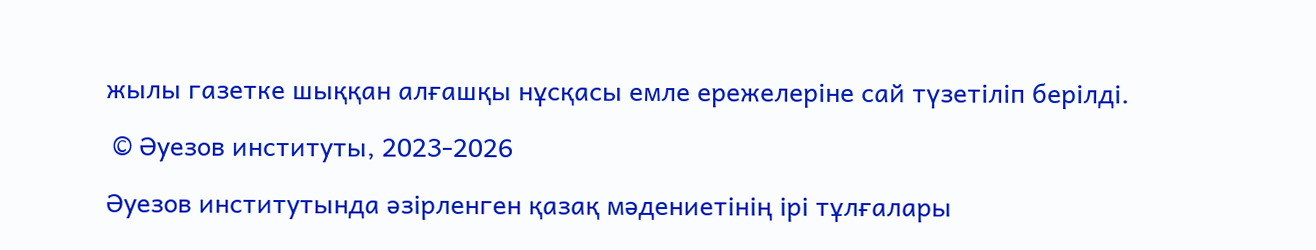жылы газетке шыққан алғашқы нұсқасы емле ережелеріне сай түзетіліп берілді.

 © Әуезов институты, 2023-2026

Әуезов институтында әзірленген қазақ мәдениетінің ірі тұлғалары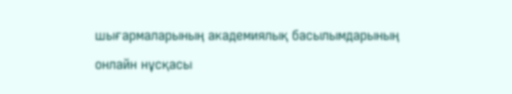шығармаларының академиялық басылымдарының онлайн нұсқасы